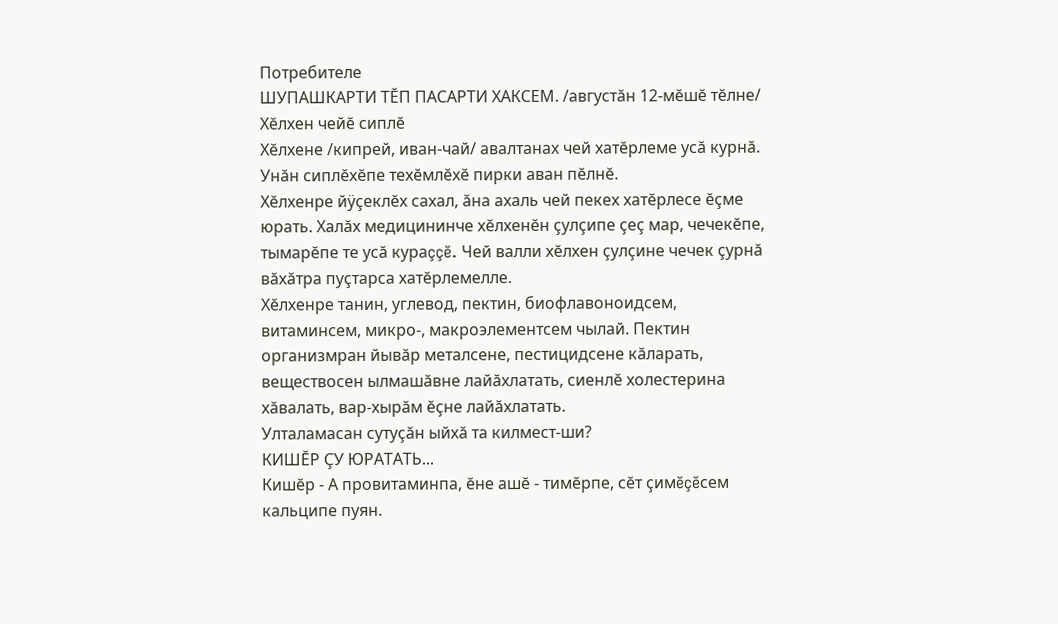Потребителе
ШУПАШКАPТИ ТĔП ПАСАРТИ ХАКСЕМ. /августăн 12-мĕшĕ тĕлне/
Хĕлхен чейĕ сиплĕ
Хĕлхене /кипрей, иван-чай/ авалтанах чей хатĕрлеме усă курнă. Унăн сиплĕхĕпе техĕмлĕхĕ пирки аван пĕлнĕ.
Хĕлхенре йÿçеклĕх сахал, ăна ахаль чей пекех хатĕрлесе ĕçме юрать. Халăх медицининче хĕлхенĕн çулçипе çеç мар, чечекĕпе, тымарĕпе те усă кураççĕ. Чей валли хĕлхен çулçине чечек çурнă вăхăтра пуçтарса хатĕрлемелле.
Хĕлхенре танин, углевод, пектин, биофлавоноидсем, витаминсем, микро-, макроэлементсем чылай. Пектин организмран йывăр металсене, пестицидсене кăларать, веществосен ылмашăвне лайăхлатать, сиенлĕ холестерина хăвалать, вар-хырăм ĕçне лайăхлатать.
Улталамасан сутуçăн ыйхă та килмест-ши?
КИШĔР ÇУ ЮРАТАТЬ...
Кишĕр - А провитаминпа, ĕне ашĕ - тимĕрпе, сĕт çимĕçĕсем кальципе пуян.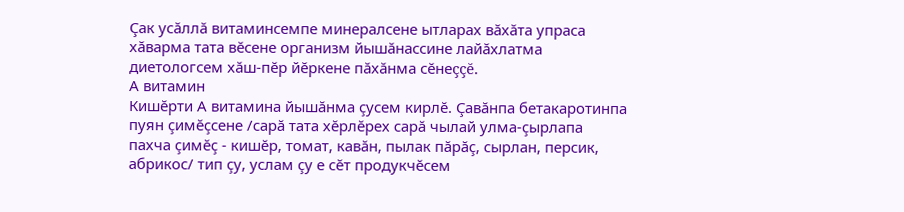Çак усăллă витаминсемпе минералсене ытларах вăхăта упраса хăварма тата вĕсене организм йышăнассине лайăхлатма диетологсем хăш-пĕр йĕркене пăхăнма сĕнеççĕ.
А витамин
Кишĕрти А витамина йышăнма çусем кирлĕ. Çавăнпа бетакаротинпа пуян çимĕçсене /сарă тата хĕрлĕрех сарă чылай улма-çырлапа пахча çимĕç - кишĕр, томат, кавăн, пылак пăрăç, сырлан, персик, абрикос/ тип çу, услам çу е сĕт продукчĕсем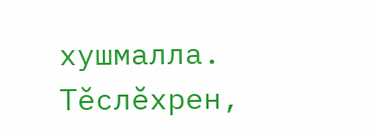хушмалла. Тĕслĕхрен,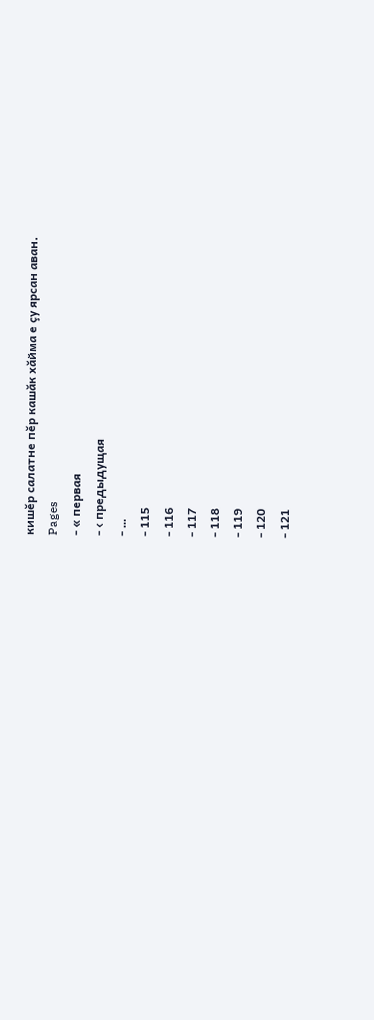кишĕр салатне пĕр кашăк хăйма е çу ярсан аван.
Pages
- « первая
- ‹ предыдущая
- …
- 115
- 116
- 117
- 118
- 119
- 120
- 121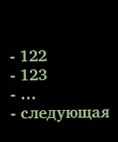- 122
- 123
- …
- следующая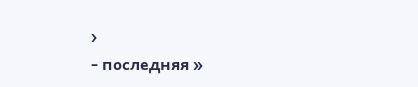›
- последняя »